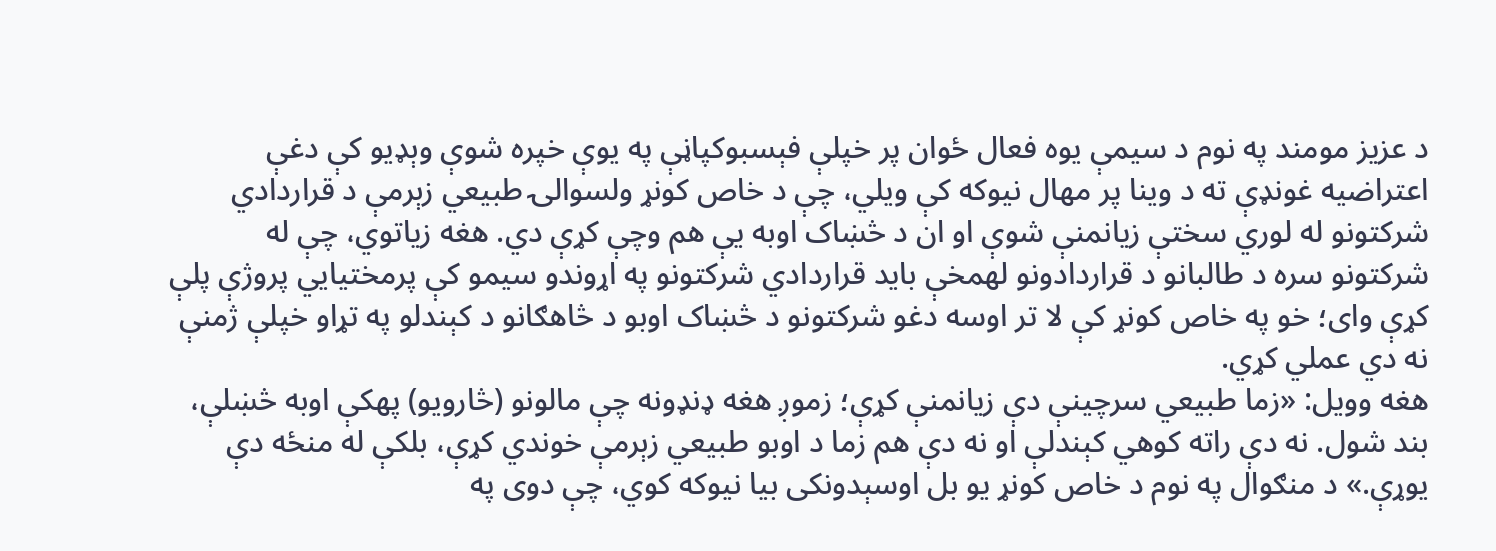د عزیز مومند په نوم د سیمې یوه فعال ځوان پر خپلې فېسبوکپاڼې په یوې خپره شوې وېډیو کې دغې اعتراضیه غونډې ته د وینا پر مهال نیوکه کې ویلي، چې د خاص کونړ ولسوالۍ طبیعي زېرمې د قراردادي شرکتونو له لوري سختې زیانمنې شوې او ان د څښاک اوبه یې هم وچې کړې دي. هغه زیاتوي، چې له شرکتونو سره د طالبانو د قراردادونو لهمخې باید قراردادي شرکتونو په اړوندو سیمو کې پرمختیایي پروژې پلې کړې وای؛ خو په خاص کونړ کې لا تر اوسه دغو شرکتونو د څښاک اوبو د څاهګانو د کېندلو په تړاو خپلې ژمنې نه دي عملي کړي.
هغه وویل: «زما طبیعي سرچینې دې زیانمنې کړې؛ زموږ هغه ډنډونه چې مالونو (څارویو) پهکې اوبه څښلې، بند شول. نه دې راته کوهي کېندلې او نه دې هم زما د اوبو طبیعي زېرمې خوندي کړې، بلکې له منځه دې یوړې.» د منګوال په نوم د خاص کونړ یو بل اوسېدونکی بیا نیوکه کوي، چې دوی په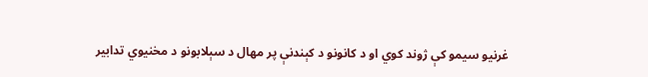غرنیو سیمو کې ژوند کوي او د کانونو د کېندنې پر مهال د سېلابونو د مخنیوي تدابیر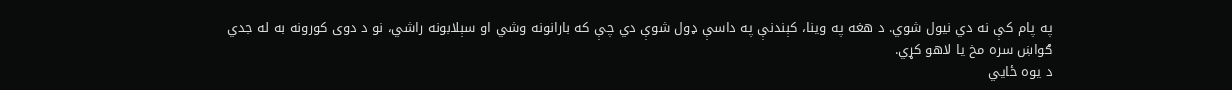په پام کې نه دي نیول شوي. د هغه په وینا، کېندنې په داسې ډول شوې دي چې که بارانونه وشي او سېلابونه راشي، نو د دوی کورونه به له جدي ګواښ سره مخ یا لاهو کړي.
د یوه ځايي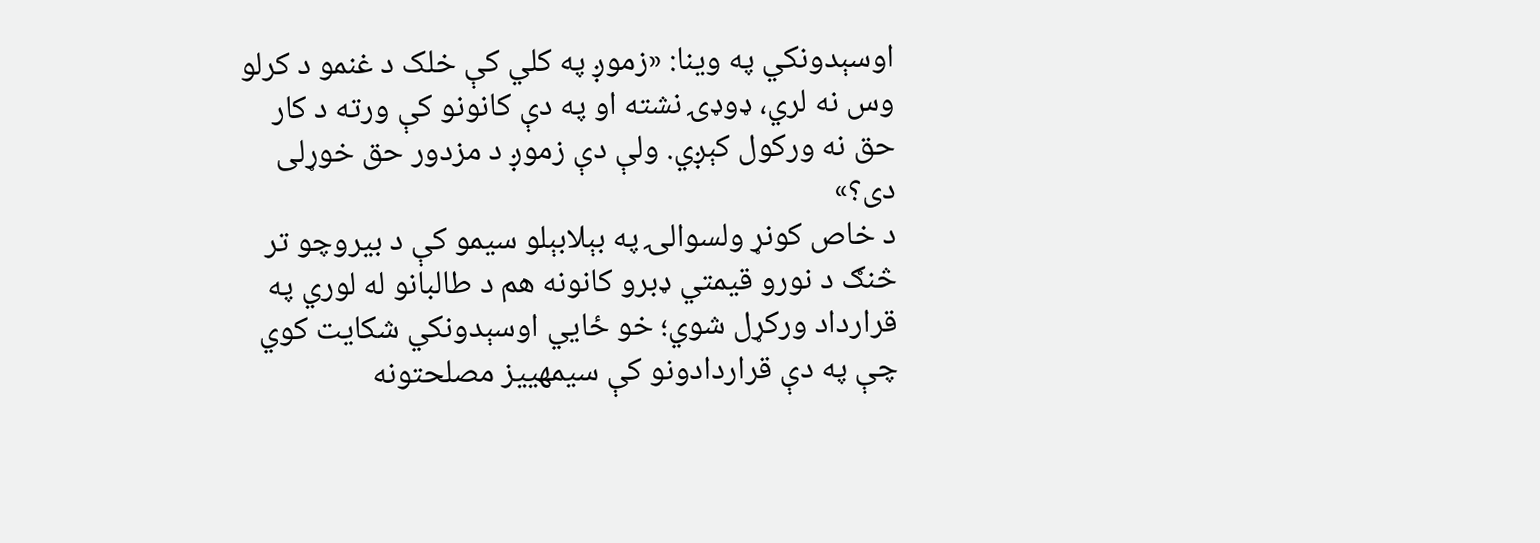اوسېدونکي په وینا: «زموږ په کلي کې خلک د غنمو د کرلو وس نه لري، ډوډۍ نشته او په دې کانونو کې ورته د کار حق نه ورکول کېږي. ولې دې زموږ د مزدور حق خوړلی دی؟»
د خاص کونړ ولسوالۍ په بېلابېلو سیمو کې د بیروچو تر څنګ د نورو قیمتي ډبرو کانونه هم د طالبانو له لوري په قرارداد ورکړل شوي؛ خو ځايي اوسېدونکي شکایت کوي چې په دې قراردادونو کې سیمهییز مصلحتونه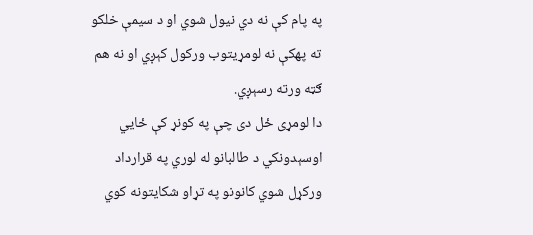په پام کې نه دي نیول شوي او د سیمې خلکو ته پهکې نه لومړیتوب ورکول کېږي او نه هم ګټه ورته رسېږي.
دا لومړی ځل دی چې په کونړ کې ځايي اوسېدونکي د طالبانو له لوري په قرارداد ورکړل شوي کانونو په تړاو شکایتونه کوي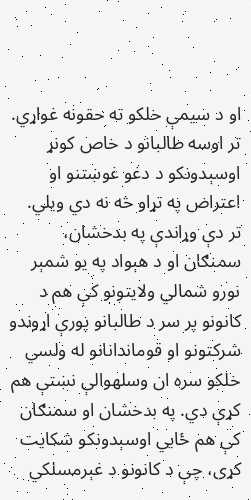او د سیمې خلکو ته حقونه غواړي. تر اوسه طالبانو د خاص کونړ اوسېدونکو د دغو غوښتنو او اعتراض په تړاو څه نه دي ویلي.
تر دې وړاندې په بدخشان، سمنګان او د هېواد په یو شمېر نورو شمالي ولایتونو کې هم د کانونو پر سر د طالبانو پورې اړوندو شرکتونو او قوماندانانو له ولسي خلکو سره ان وسلهوالې نښتې هم کړې دي. په بدخشان او سمنګان کې هم ځايي اوسېدونکو شکایت کړی، چې د کانونو د غېرمسلکي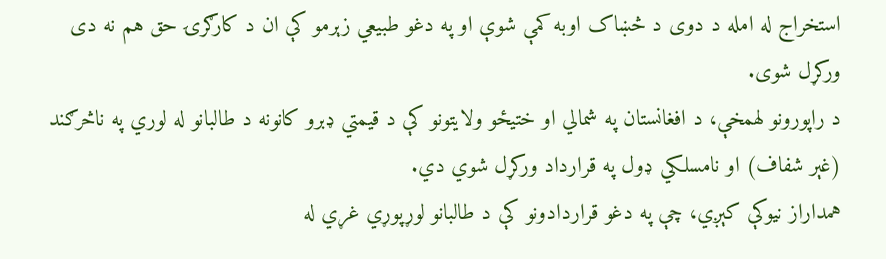استخراج له امله د دوی د څښاک اوبه کمې شوې او په دغو طبیعي زېرمو کې ان د کارګرۍ حق هم نه دی ورکړل شوی.
د راپورونو لهمخې، د افغانستان په شمالي او ختیځو ولایتونو کې د قیمتي ډبرو کانونه د طالبانو له لوري په ناڅرګند (غېر شفاف) او نامسلکي ډول په قرارداد ورکړل شوي دي.
همداراز نیوکې کېږي، چې په دغو قراردادونو کې د طالبانو لوړپوړي غړي له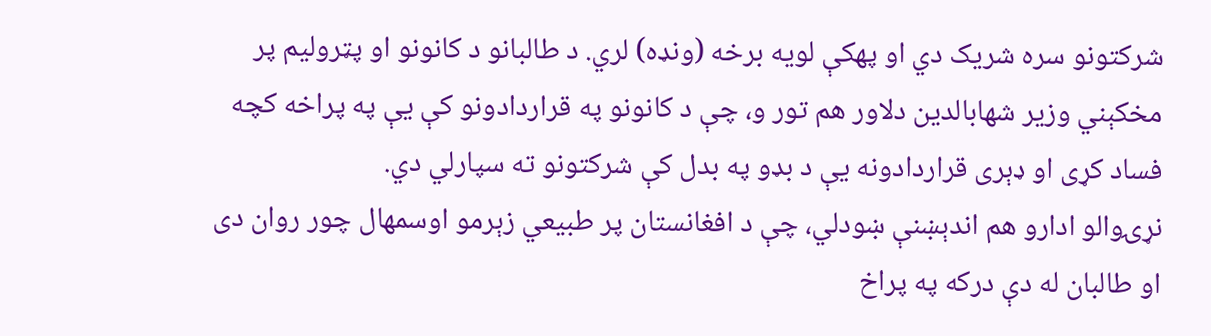شرکتونو سره شریک دي او پهکې لویه برخه (ونډه) لري. د طالبانو د کانونو او پټرولیم پر مخکېني وزیر شهابالدین دلاور هم تور و، چې د کانونو په قراردادونو کې یې په پراخه کچه فساد کړی او ډېری قراردادونه یې د بډو په بدل کې شرکتونو ته سپارلي دي.
نړۍوالو ادارو هم اندېښنې ښودلي، چې د افغانستان پر طبیعي زېرمو اوسمهال چور روان دی او طالبان له دې درکه په پراخ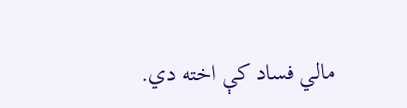مالي فساد کې اخته دي.